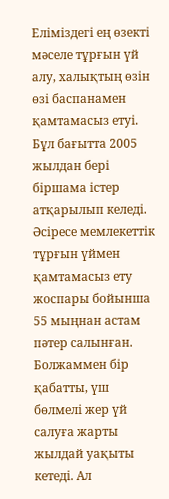Еліміздегі ең өзекті мәселе тұрғын үй алу, халықтың өзін өзі баспанамен қамтамасыз етуі. Бұл бағытта 2005 жылдан бері біршама істер атқарылып келеді. Әсіресе мемлекеттік тұрғын үймен қамтамасыз ету жоспары бойынша 55 мыңнан астам пәтер салынған. Болжаммен бір қабатты, үш бөлмелі жер үй салуға жарты жылдай уақыты кетеді. Ал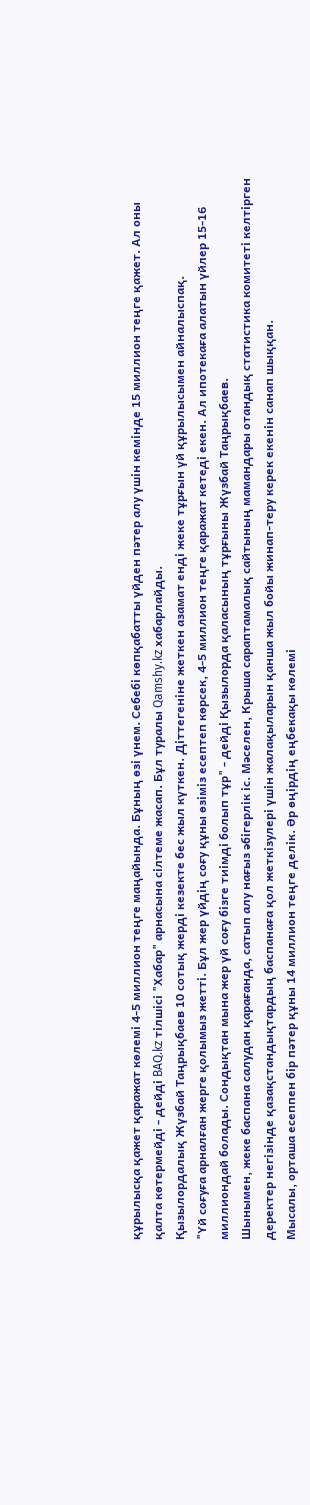құрылысқа қажет қаражат көлемі 4-5 миллион теңге маңайында. Бұның өзі үнем. Себебі көпқабатты үйден пәтер алу үшін кемінде 15 миллион теңге қажет. Ал оны қалта көтермейді - дейді BAQ.kz тілшісі "Хабар" арнасына сілтеме жасап. Бұл туралы Qamshy.kz хабарлайды.
Қызылордалық Жүзбай Таңрықбаев 10 сотық жерді кезекте бес жыл күткен. Діттегеніне жеткен азамат енді жеке тұрғын үй құрылысымен айналыспақ.
"Үй соғуға арналған жерге қолымыз жетті. Бұл жер үйдің соғу құны өзіміз есептеп көрсек, 4-5 миллион теңге қаражат кетеді екен. Ал ипотекаға алатын үйлер 15-16 миллиондай болады. Сондықтан мына жер үй соғу бізге тиімді болып тұр" - дейді Қызылорда қаласының тұрғыны Жүзбай Таңрықбаев.
Шынымен, жеке баспана салудан қарағанда, сатып алу нағыз әбігерлік іс. Мәселен, Крыша сараптамалық сайтының мамандары отандық статистика комитеті келтірген деректер негізінде қазақстандықтардың баспанаға қол жеткізулері үшін жалақыларын қанша жыл бойы жинап-теру керек екенін санап шыққан.
Мысалы, орташа есеппен бір пәтер құны 14 миллион теңге делік. Әр өңірдің еңбекақы көлемі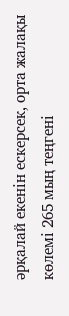әрқалай екенін ескерсек, орта жалақы көлемі 265 мың теңгені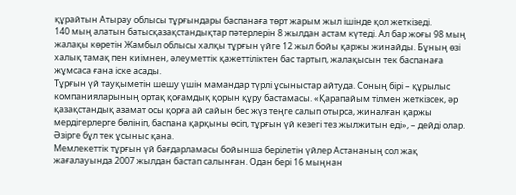құрайтын Атырау облысы тұрғындары баспанаға төрт жарым жыл ішінде қол жеткізеді.
140 мың алатын батысқазақстандықтар пәтерлерін 8 жылдан астам күтеді. Ал бар жоғы 98 мың жалақы көретін Жамбыл облысы халқы тұрғын үйге 12 жыл бойы қаржы жинайды. Бұның өзі халық тамақ пен киімнен, әлеуметтік қажеттіліктен бас тартып, жалақысын тек баспанаға жұмсаса ғана іске асады.
Тұрғын үй тауқыметін шешу үшін мамандар түрлі ұсыныстар айтуда. Соның бірі – құрылыс компанияларының ортақ қоғамдық қорын құру бастамасы. «Қарапайым тілмен жеткізсек, әр қазақстандық азамат осы қорға ай сайын бес жүз теңге салып отырса, жиналған қаржы мердігерлерге бөлініп, баспана қарқыны өсіп, тұрғын үй кезегі тез жылжитын еді», – дейді олар. Әзірге бұл тек ұсыныс қана.
Мемлекеттік тұрғын үй бағдарламасы бойынша берілетін үйлер Астананың сол жақ жағалауында 2007 жылдан бастап салынған. Одан бері 16 мыңнан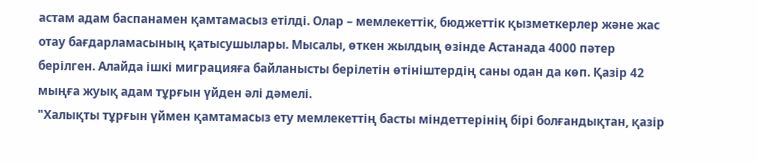астам адам баспанамен қамтамасыз етілді. Олар – мемлекеттік, бюджеттік қызметкерлер және жас отау бағдарламасының қатысушылары. Мысалы, өткен жылдың өзінде Астанада 4000 пәтер берілген. Алайда ішкі миграцияға байланысты берілетін өтініштердің саны одан да көп. Қазір 42 мыңға жуық адам тұрғын үйден әлі дәмелі.
"Халықты тұрғын үймен қамтамасыз ету мемлекеттің басты міндеттерінің бірі болғандықтан, қазір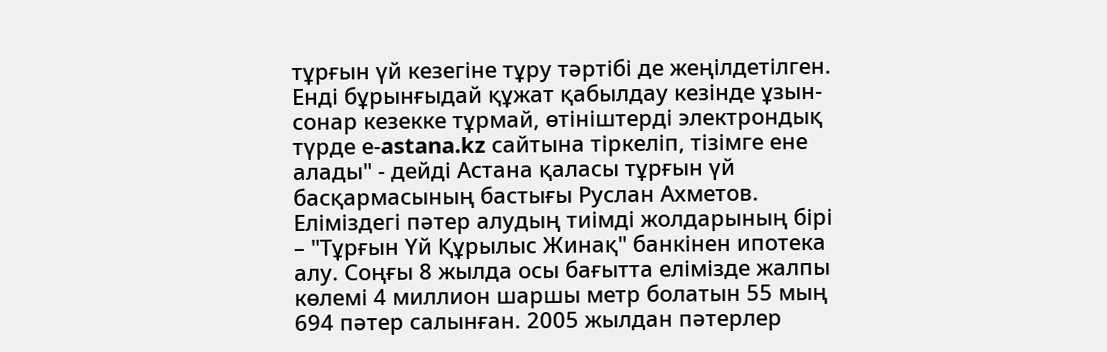тұрғын үй кезегіне тұру тәртібі де жеңілдетілген. Енді бұрынғыдай құжат қабылдау кезінде ұзын-сонар кезекке тұрмай, өтініштерді электрондық түрде е-astana.kz сайтына тіркеліп, тізімге ене алады" - дейді Астана қаласы тұрғын үй басқармасының бастығы Руслан Ахметов.
Еліміздегі пәтер алудың тиімді жолдарының бірі – "Тұрғын Үй Құрылыс Жинақ" банкінен ипотека алу. Соңғы 8 жылда осы бағытта елімізде жалпы көлемі 4 миллион шаршы метр болатын 55 мың 694 пәтер салынған. 2005 жылдан пәтерлер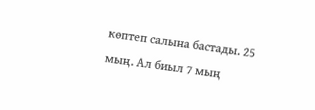көптеп салына бастады. 25 мың. Ал биыл 7 мың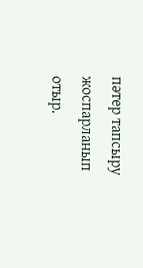пәтер тапсыру жоспарланып отыр.